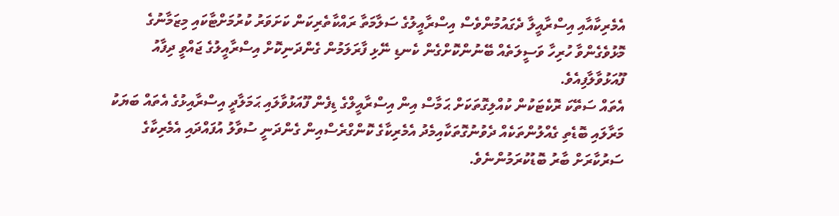އެމެރިކާއާއި އިސްރާއީލާ ދެގައުމުންވެސް އިސްރާއީލުގެ ސަލާމަތާ ރައްކާތެރިކަން ކަށަވަރު ކުރުމަށްޓާކައި މިޒަމާނުގެ މޮޅުވެގެންވާ ހުރިހާ ވަސީލަތެއް ބޭނުންކޮށްގެން ކެނޑި ނޭޅި ފާރަލަމުން ގެންދަނިކޮށް އިސްރާއީލުގެ ޖައްވީ ދިފާއު ފޫއަޅުވާލާފިއެވެ.
އެތައް ސަތޭކަ ރޮކެޓަކުން ކުއްލިގޮތަކަށް ޙަމާސް އިން އިސްރާއީލްގެ ޑިފެން ފޫއަޅުވާލައި ޙަމަލާދީ އިސްރާއިޅުގެ އެތައް ބަޔަކު މަރާލައި ބޮޑެތި ގެއްލުންތަކެއް ދެވުނުގޮތަކާއިމެދު އެމެރިކާގެ ކޮންގްރެސްއިން ގެންދަނީ ސުވާލު އުފައްދައި އެމެރިކާގެ ސަރުކާރަށް ބާރު ބޮޑުކުރަމުންނެވެ.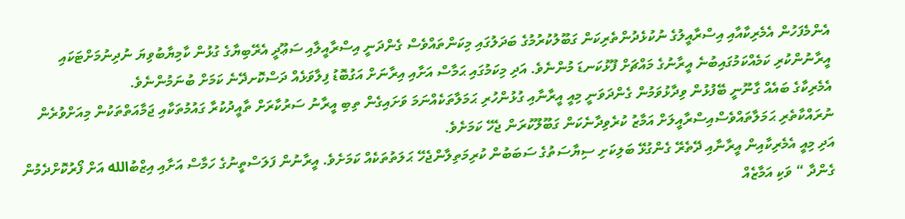އެންމެފަހުން އެމެރިކާއާއި އިސްރާއީލުގެ ނުކުޅެދުންތެރިކަން ގަބޫލުކުރުމުގެ ބަދަލުގައި މިކަންތައްވެސް ގެންދަނީ އިސްރާއީލާއި ސަޢޫދީ އެރޭބިޔާގެ ގުޅުން ކާމިޔާބުވިޔަ ނުދިނުމަށްޓަކައި އީރާނުންކުރި ކަމެއްކަމުގައިބުނެ އީރާނުގެ މައްޗަށް ފޫޅުކަނޑަ މުންނެވެ. އަދި މިކަމުގައި ޙަމާސް އަށާއި އިރާނަށް އަގުބޮޑު ފިލާވަޅެއް ދަސްކޮށދޭނެ ކަމަށް ބުނަމުންނެވެ.
އެމެރިކާގެ ބައެއް ގާނޫނީ ބޭފުޅުން ވިދާޅުވަމުން ގެންދަވަނީ މިއީ އީރާނާއި ގުޅުންހުރި ޙަމަލާތަކެއްނަމަ ވަށައިގެން ތިބި އީރާނު ސަރުކާރަށް ތާއީދުކުރާ ގައުމުތަކާއި ޖަމާއަތްތަކުން މިއަށްވުރެން ނުރައްކާތެރި ޙަމަލާތައްވެސްއިސްރާއީލަށް އަމާޒު ކުރެވިދާނެކަން ގަބޫލޫކުރަން ޖެހޭ ކަމަށެވެ.
އަދި މިއީ އެމެރިކާއިން އީރާނާއި ދޭތެރޭ ގެންގުޅޭ ބަލިކަށި ސިޔާސަތުގެ ސަބަބުން ކުރިމަތިލާންޖެހޭ ޙަލަތުތަކެއް ކަމަށެވެ. އީރާނުން ފަލަސްތީނުގެ ހަމާސް އަށާއި އިޒްބުالله އަށް ފޯރުކޮށްދެމުން ގެންދާ “ ވަކި އަމާޒެއް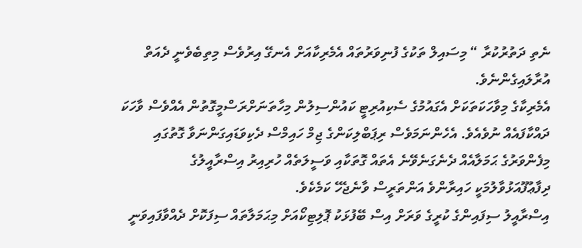ނެތި ދަތުރުކުރާ “ މިސައިލް ތަކުގެ ފުނިވަރުތައް އެމެރިކާއަށް އެނގޭ އިރުވެސް މިތިބެވެނީ ދެއަތް އުރާލައިގެންނެވެ.
އެމެރިކާގެ މިވާހަކަތަކަށް އެގައުމުގެ ސެކިއުރިޓީ ކައުންސިލުން މިހާތަނަށްރަސްމީގޮތުން އެއްވެސް ވާހަކަ ދައްކާފައެއް ނުވެއެވެ. އެހެންނަމަވެސް ރިޕަބްލިކަންގެ ޖިމް ހައިމްސް ދެކިވަޑައިގަންނަވާ ގޮތުގައި މިފެންވަރުގެ ޙަމަލާއެއް ދެނެގަނެވޭނެ އެތައް ގޮތަކާއި ވަސީލަތެއް ހުރިއިރު އިސްރާއީލުގެ ދިފާޢުފޫއަޅުވާލުމަކީ ހައިރާންވެ އަންތަރީސް ވާނެޖެހޭ ކަމެކެވެ.
އިސްރާއީލު ސިފައިންގެ ކުރީގެ ވަރަށް އިސް ބޭފުޅަކު ޕޮލިޓިކޯއަށް މިޙަމަލާތައް ސިފަކޮށް ދެއްވާފައިވަނީ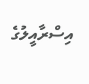އިސްރާއީލުގެ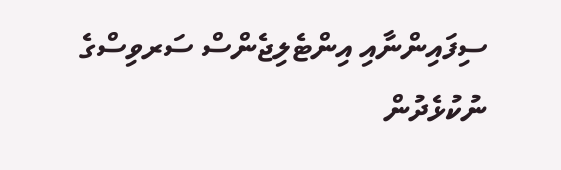ސިފައިންނާއި އިންޓެލިޖެންސް ސަރވިސްގެ ނުކުޅެދުން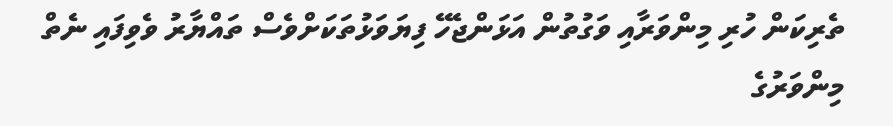ތެރިކަން ހުރި މިންވަރާއި ވަގުތުން އަޅަންޖެހޭ ފިޔަވަޅުތަކަށްވެސް ތައްޔާރު ވެވިފައި ނެތް މިންވަރުގެ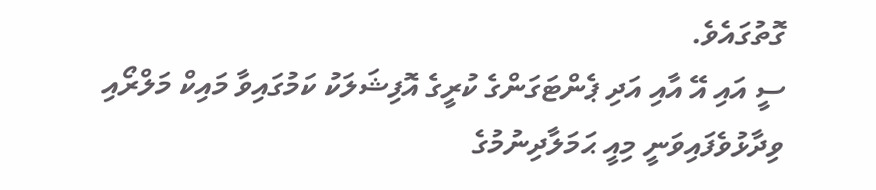ގޮތުގައެވެ.
ސީ އައި އޭ އާއި އަދި ޕެންޓަގަންގެ ކުރީގެ އޮފިޝަލަކު ކަމުގައިވާ މައިކް މަލްރޯއި ވިދާޅުވެފައިވަނީ މިއީ ޙަމަލާދިނުމުގެ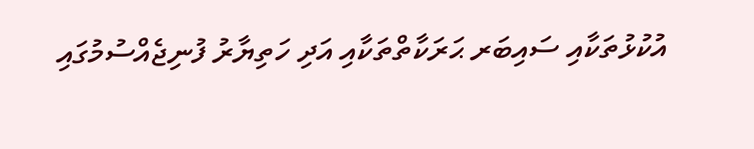އުކުޅުތަކާއި ސައިބަރ ޙަރަކާތްތަކާއި އަދި ހަތިޔާރު ފުނިޖެއްސުމުގައި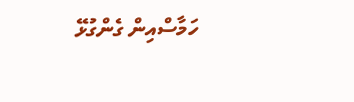ހަމާސްއިން ގެންގުޅޭ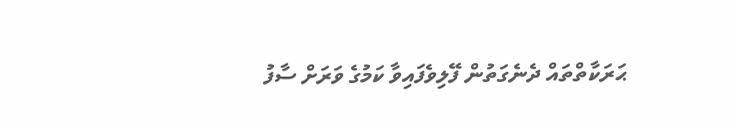ޙަރަކާތްތައް ދެނެގަތުން ފޭލިވެފައިވާ ކަމުގެ ވަރަށް ސާފު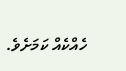ހެއްކެއް ކަމަށެވެ.